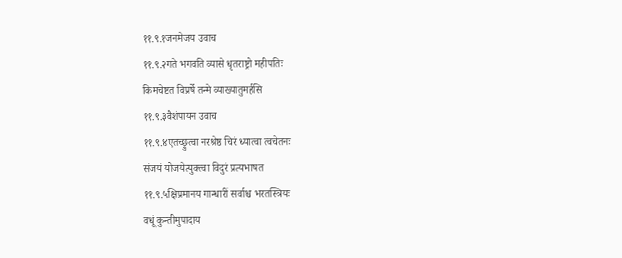११.९.१जनमेजय उवाच
११.९.२गते भगवति व्यासे धृतराष्ट्रो महीपतिः
किमचेष्टत विप्रर्षे तन्मे व्याख्यातुमर्हसि
११.९.३वैशंपायन उवाच
११.९.४एतच्छ्रुत्वा नरश्रेष्ठ चिरं ध्यात्वा त्वचेतनः
संजयं योजयेत्युक्त्वा विदुरं प्रत्यभाषत
११.९.५क्षिप्रमानय गान्धारीं सर्वाश्च भरतस्त्रियः
वधूं कुन्तीमुपादाय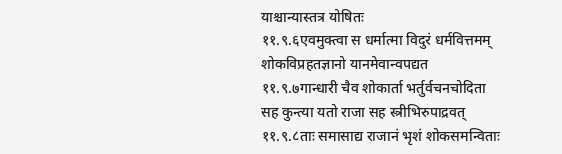याश्चान्यास्तत्र योषितः
११.९.६एवमुक्त्वा स धर्मात्मा विदुरं धर्मवित्तमम्
शोकविप्रहतज्ञानो यानमेवान्वपद्यत
११.९.७गान्धारी चैव शोकार्ता भर्तुर्वचनचोदिता
सह कुन्त्या यतो राजा सह स्त्रीभिरुपाद्रवत्
११.९.८ताः समासाद्य राजानं भृशं शोकसमन्विताः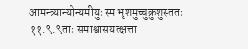आमन्त्र्यान्योन्यमीयुः स्म भृशमुच्चुक्रुशुस्ततः
११.९.९ताः समाश्वासयत्क्षत्ता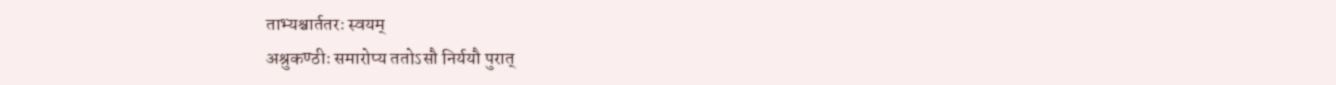ताभ्यश्चार्ततरः स्वयम्
अश्रुकण्ठीः समारोप्य ततोऽसौ निर्ययौ पुरात्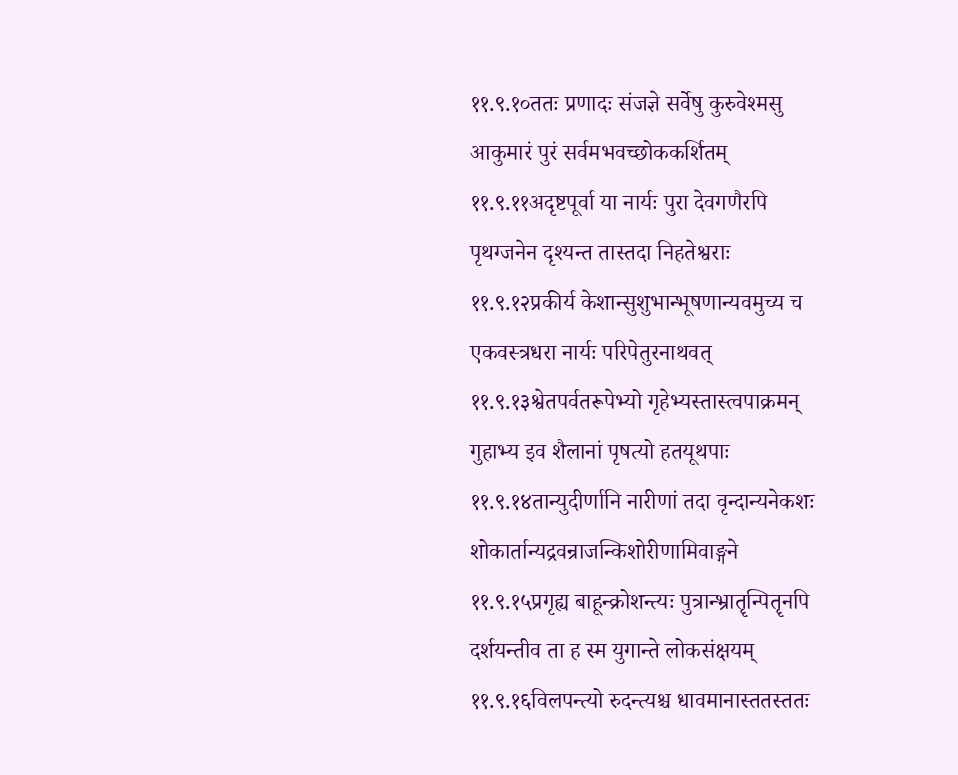११.९.१०ततः प्रणादः संजज्ञे सर्वेषु कुरुवेश्मसु
आकुमारं पुरं सर्वमभवच्छोककर्शितम्
११.९.११अदृष्टपूर्वा या नार्यः पुरा देवगणैरपि
पृथग्जनेन दृश्यन्त तास्तदा निहतेश्वराः
११.९.१२प्रकीर्य केशान्सुशुभान्भूषणान्यवमुच्य च
एकवस्त्रधरा नार्यः परिपेतुरनाथवत्
११.९.१३श्वेतपर्वतरूपेभ्यो गृहेभ्यस्तास्त्वपाक्रमन्
गुहाभ्य इव शैलानां पृषत्यो हतयूथपाः
११.९.१४तान्युदीर्णानि नारीणां तदा वृन्दान्यनेकशः
शोकार्तान्यद्रवन्राजन्किशोरीणामिवाङ्गने
११.९.१५प्रगृह्य बाहून्क्रोशन्त्यः पुत्रान्भ्रातॄन्पितॄनपि
दर्शयन्तीव ता ह स्म युगान्ते लोकसंक्षयम्
११.९.१६विलपन्त्यो रुदन्त्यश्च धावमानास्ततस्ततः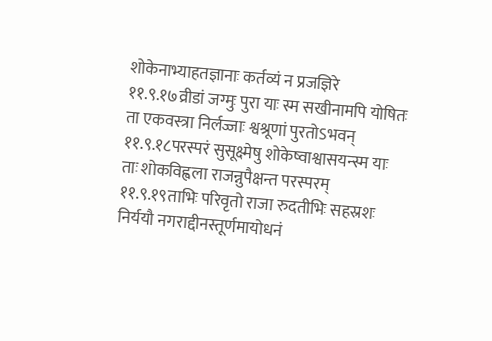शोकेनाभ्याहतज्ञानाः कर्तव्यं न प्रजज्ञिरे
११.९.१७व्रीडां जग्मुः पुरा याः स्म सखीनामपि योषितः
ता एकवस्त्रा निर्लज्जाः श्वश्रूणां पुरतोऽभवन्
११.९.१८परस्परं सुसूक्ष्मेषु शोकेष्वाश्वासयन्स्म याः
ताः शोकविह्वला राजन्नुपैक्षन्त परस्परम्
११.९.१९ताभिः परिवृतो राजा रुदतीभिः सहस्रशः
निर्ययौ नगराद्दीनस्तूर्णमायोधनं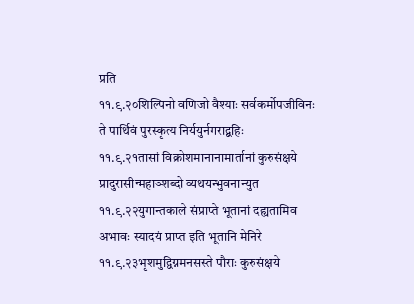प्रति
११.९.२०शिल्पिनो वणिजो वैश्याः सर्वकर्मोपजीविनः
ते पार्थिवं पुरस्कृत्य निर्ययुर्नगराद्बहिः
११.९.२१तासां विक्रोशमानानामार्तानां कुरुसंक्षये
प्रादुरासीन्महाञ्शब्दो व्यथयन्भुवनान्युत
११.९.२२युगान्तकाले संप्राप्ते भूतानां दह्यतामिव
अभावः स्यादयं प्राप्त इति भूतानि मेनिरे
११.९.२३भृशमुद्विग्नमनसस्ते पौराः कुरुसंक्षये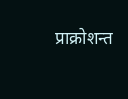प्राक्रोशन्त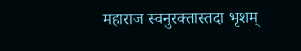महाराज स्वनुरक्तास्तदा भृशम्